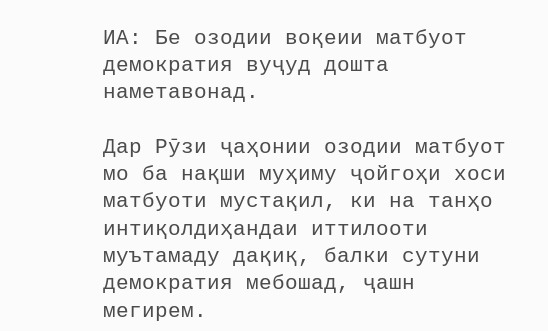ИА: Бе озодии воқеии матбуот демократия вуҷуд дошта наметавонад.

Дар Рӯзи ҷаҳонии озодии матбуот мо ба нақши муҳиму ҷойгоҳи хоси матбуоти мустақил, ки на танҳо интиқолдиҳандаи иттилооти муътамаду дақиқ, балки сутуни демократия мебошад, ҷашн мегирем.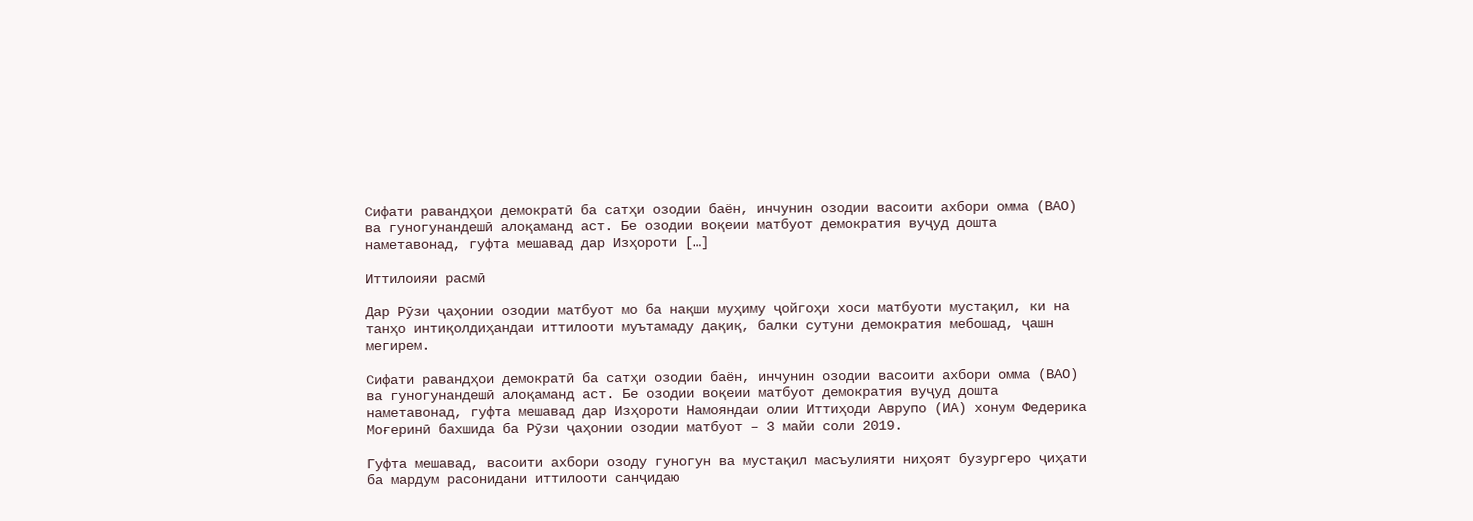Сифати равандҳои демократӣ ба сатҳи озодии баён, инчунин озодии васоити ахбори омма (ВАО) ва гуногунандешӣ алоқаманд аст. Бе озодии воқеии матбуот демократия вуҷуд дошта наметавонад, гуфта мешавад дар Изҳороти […]

Иттилоияи расмӣ

Дар Рӯзи ҷаҳонии озодии матбуот мо ба нақши муҳиму ҷойгоҳи хоси матбуоти мустақил, ки на танҳо интиқолдиҳандаи иттилооти муътамаду дақиқ, балки сутуни демократия мебошад, ҷашн мегирем.

Сифати равандҳои демократӣ ба сатҳи озодии баён, инчунин озодии васоити ахбори омма (ВАО) ва гуногунандешӣ алоқаманд аст. Бе озодии воқеии матбуот демократия вуҷуд дошта наметавонад, гуфта мешавад дар Изҳороти Намояндаи олии Иттиҳоди Аврупо (ИА) хонум Федерика Моғеринӣ бахшида ба Рӯзи ҷаҳонии озодии матбуот – 3 майи соли 2019.

Гуфта мешавад, васоити ахбори озоду гуногун ва мустақил масъулияти ниҳоят бузургеро ҷиҳати ба мардум расонидани иттилооти санҷидаю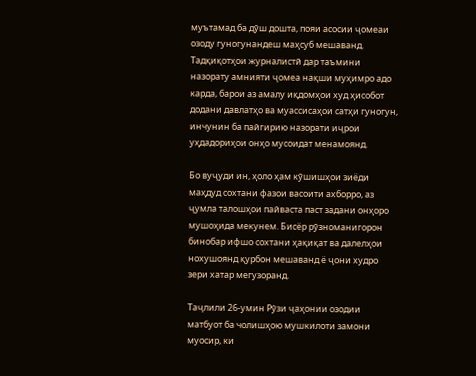муътамад ба дӯш дошта, пояи асосии ҷомеаи озоду гуногунандеш маҳсуб мешаванд. Тадқиқотҳои журналистӣ дар таъмини назорату амнияти ҷомеа нақши муҳимро адо карда, барои аз амалу иқдомҳои худ ҳисобот додани давлатҳо ва муассисаҳои сатҳи гуногун, инчунин ба пайгирию назорати иҷрои уҳдадориҳои онҳо мусоидат менамоянд.

Бо вуҷуди ин, ҳоло ҳам кӯшишҳои зиёди маҳдуд сохтани фазои васоити ахборро, аз ҷумла талошҳои пайваста паст задани онҳоро мушоҳида мекунем. Бисёр рӯзноманигорон бинобар ифшо сохтани ҳақиқат ва далелҳои нохушоянд қурбон мешаванд ё ҷони худро зери хатар мегузоранд.

Таҷлили 26-умин Рӯзи ҷаҳонии озодии матбуот ба чолишҳою мушкилоти замони муосир, ки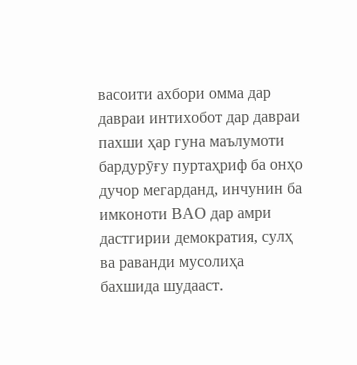васоити ахбори омма дар давраи интихобот дар давраи пахши ҳар гуна маълумоти бардурӯғу пуртаҳриф ба онҳо дучор мегарданд, инчунин ба имконоти ВАО дар амри дастгирии демократия, сулҳ ва раванди мусолиҳа бахшида шудааст.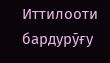Иттилооти бардурӯғу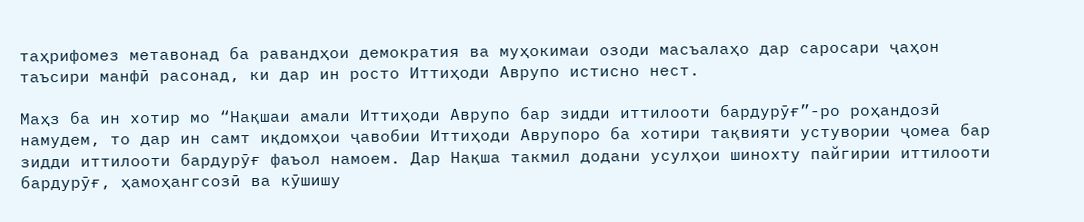таҳрифомез метавонад ба равандҳои демократия ва муҳокимаи озоди масъалаҳо дар саросари ҷаҳон таъсири манфӣ расонад, ки дар ин росто Иттиҳоди Аврупо истисно нест.

Маҳз ба ин хотир мо “Нақшаи амали Иттиҳоди Аврупо бар зидди иттилооти бардурӯғ”-ро роҳандозӣ намудем, то дар ин самт иқдомҳои ҷавобии Иттиҳоди Аврупоро ба хотири тақвияти устувории ҷомеа бар зидди иттилооти бардурӯғ фаъол намоем. Дар Нақша такмил додани усулҳои шинохту пайгирии иттилооти бардурӯғ, ҳамоҳангсозӣ ва кӯшишу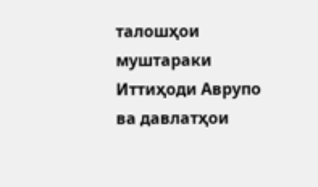талошҳои муштараки Иттиҳоди Аврупо ва давлатҳои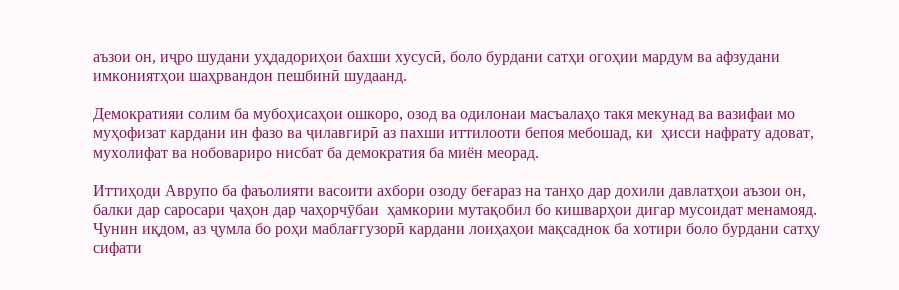аъзои он, иҷро шудани уҳдадориҳои бахши хусусӣ, боло бурдани сатҳи огоҳии мардум ва афзудани имкониятҳои шаҳрвандон пешбинӣ шудаанд.

Демократияи солим ба мубоҳисаҳои ошкоро, озод ва одилонаи масъалаҳо такя мекунад ва вазифаи мо муҳофизат кардани ин фазо ва ҷилавгирӣ аз пахши иттилооти бепоя мебошад, ки  ҳисси нафрату адоват, мухолифат ва нобовариро нисбат ба демократия ба миён меорад.

Иттиҳоди Аврупо ба фаъолияти васоити ахбори озоду беғараз на танҳо дар дохили давлатҳои аъзои он, балки дар саросари ҷаҳон дар чаҳорчӯбаи  ҳамкории мутақобил бо кишварҳои дигар мусоидат менамояд.  Чунин иқдом, аз ҷумла бо роҳи маблағгузорӣ кардани лоиҳаҳои мақсаднок ба хотири боло бурдани сатҳу сифати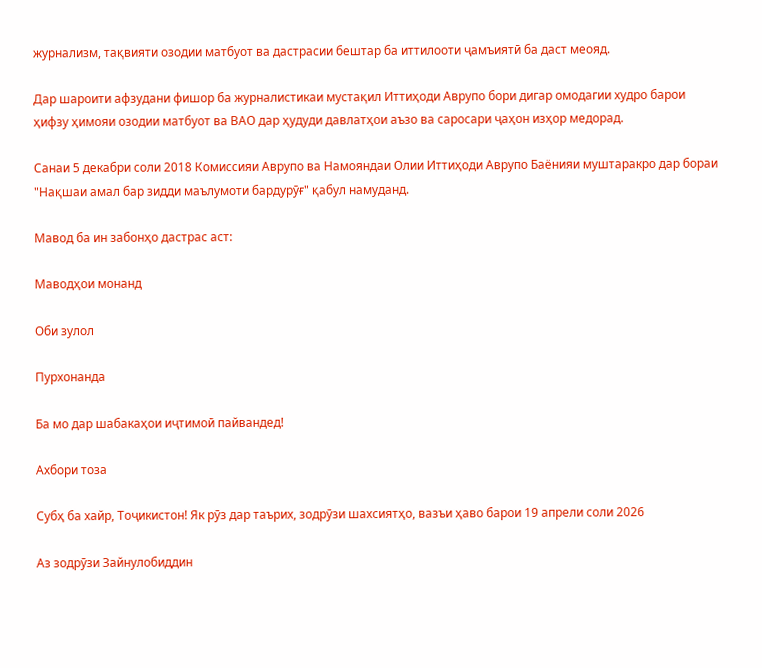журнализм, тақвияти озодии матбуот ва дастрасии бештар ба иттилооти ҷамъиятӣ ба даст меояд.

Дар шароити афзудани фишор ба журналистикаи мустақил Иттиҳоди Аврупо бори дигар омодагии худро барои ҳифзу ҳимояи озодии матбуот ва ВАО дар ҳудуди давлатҳои аъзо ва саросари ҷаҳон изҳор медорад.

Санаи 5 декабри соли 2018 Комиссияи Аврупо ва Намояндаи Олии Иттиҳоди Аврупо Баёнияи муштаракро дар бораи "Нақшаи амал бар зидди маълумоти бардурӯғ" қабул намуданд.

Мавод ба ин забонҳо дастрас аст:

Маводҳои монанд

Оби зулол

Пурхонанда

Ба мо дар шабакаҳои иҷтимоӣ пайвандед!

Ахбори тоза

Субҳ ба хайр, Тоҷикистон! Як рӯз дар таърих, зодрӯзи шахсиятҳо, вазъи ҳаво барои 19 апрели соли 2026

Аз зодрӯзи Зайнулобиддин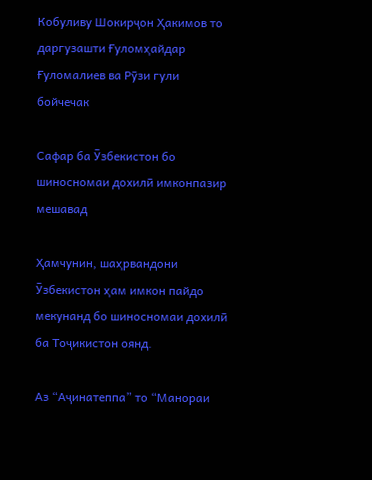Кобуливу Шокирҷон Ҳакимов то даргузашти Ғуломҳайдар Ғуломалиев ва Рӯзи гули бойчечак

Сафар ба Ӯзбекистон бо шиносномаи дохилӣ имконпазир мешавад

Ҳамчунин, шаҳрвандони Ӯзбекистон ҳам имкон пайдо мекунанд бо шиносномаи дохилӣ ба Тоҷикистон оянд.

Аз “Аҷинатеппа” то “Манораи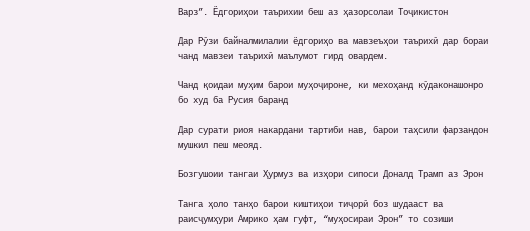Варз”. Ёдгориҳои таърихии беш аз ҳазорсолаи Тоҷикистон

Дар Рӯзи байналмилалии ёдгориҳо ва мавзеъҳои таърихӣ дар бораи чанд мавзеи таърихӣ маълумот гирд овардем.

Чанд қоидаи муҳим барои муҳоҷироне, ки мехоҳанд кӯдаконашонро бо худ ба Русия баранд

Дар сурати риоя накардани тартиби нав, барои таҳсили фарзандон мушкил пеш меояд.

Бозгушоии тангаи Ҳурмуз ва изҳори сипоси Доналд Трамп аз Эрон

Танга ҳоло танҳо барои киштиҳои тиҷорӣ боз шудааст ва раисҷумҳури Амрико ҳам гуфт, “муҳосираи Эрон” то созиши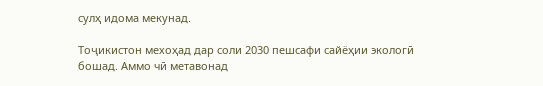сулҳ идома мекунад.

Тоҷикистон мехоҳад дар соли 2030 пешсафи сайёҳии экологӣ бошад. Аммо чӣ метавонад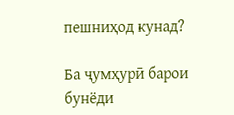пешниҳод кунад?

Ба ҷумҳурӣ барои бунёди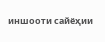иншооти сайёҳии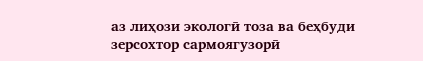аз лиҳози экологӣ тоза ва беҳбуди зерсохтор сармоягузорӣ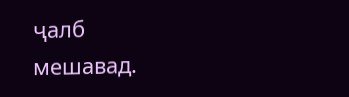ҷалб мешавад.